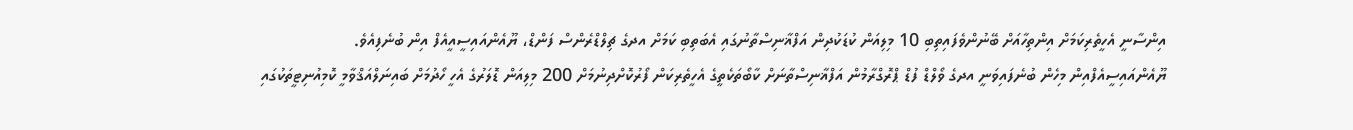އިންސާނީ އެހީތެރިކަމަށް އިންތިހާއަށް ބޭނުންވެފައިތިބި 10 މިލިއަން ކުޑަކުދިން އަފްޣާނިސްތާނުގައި އެބަތިބި ކަމަށް އދގެ ޗިލްޑްރެންސް ފަންޑް، ޔޫއެންއައިސީއީއެފް އިން ބުނެފިއެވެ.
ޔޫއެންއައިސީއެފްއިން މިހެން ބުނެފައިވަނީ އދގެ ވޯލްޑް ފުޑް ޕްރޮގްރާމުން އަފްޣާނިސްތާނަށް ކާބޯތަކެތީގެ އެހީތެރިކަން ފޯރުކޮށްދިނުމަށް 200 މިލިއަން ޑޮލަރުގެ އެހީ ހޯދުމަށް ބައިނަލްއަޤްވާމީ ކޮމިއުނިޓީތަކުގައި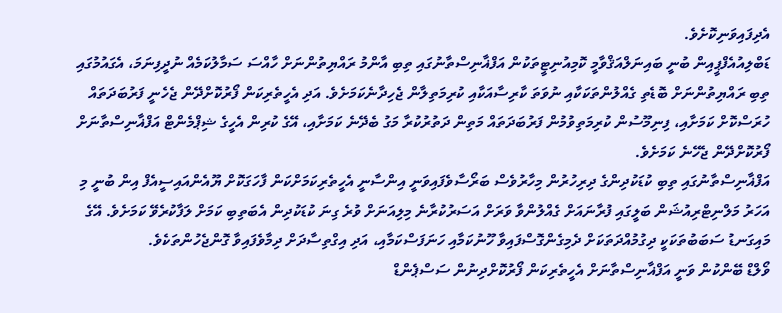އެދިފައިވަނިކޮށެވެ.
ޑަބްލިއުއެފްޕީއިން ބުނީ ބައިނަލްއަޤްވާމީ ކޮމިއުނިޓީތަކުން އަފްޣާނިސްތާނުގައި ތިބި އާންމު ރައްޔިތުންނަށް ހާއްސަ ސަމާލުކަމެއް ނުދީފިނަމަ، އެގައުމުގައި ތިބި ރައްޔިތުންނަށް ބޮޑެތި ގެއްލުންތަކަކާއި ނުވަތަ ކާރިސާއަކާއި ކުރިމަތިލާން ޖެހިދާނެކަމަށެވެ. އަދި އެހީތެރިކަން ފޯރުކޮށްދޭން ޖެހެނީ ފަރުބަދަތައް ހުރަސްކޮށް ކަމަށާއި، ފިނިމޫސުން ކުރިމަތިވުމުން ފަރުބަދަތައް މަތިން ދަތުރުކުރާ މަގު ބެދޭނެ ކަމަށާއި، އޭގެ ކުރިން އެހީގެ ޝިޕްމެންޓް އަފްޣާނިސްތާނަށް ފޯރުކޮށްދޭން ޖެހޭނެ ކަމަށެވެ.
އަފްޣާނިސްތާނުގައި ތިބި ކުޑަކުދިންގެ ދިރިހުރުން މިހާރުވެސް ބަރޯސާވެފައިވަނީ އިންސާނީ އެހީތެރިކަމަށްކަން ފާހަގަކޮށް ޔޫއެންއައިސީއެފް އިން ބުނީ މި އަހަރު މަލްނިޓްރިއުޝަން ބަލީގައި ފުރާނައަށް ގެއްލުންވާ ވަރަށް އަސަރުކުރާނެ މިލިއަނަށް ވުރެ ގިނަ ކުޑަކުދިން އެބަތިބި ކަމަށް ލަފާކުރެވޭ ކަމަށެވެ. އޭގެ މައިގަނޑު ސަބަބުތަކަކީ ދިގުމުއްދަތަކަށް ދެމިގެންގޮސްފައިވާ ހޫނުކަމާއި ހަނަފަސްކަމާއި، އަދި އިގްތިސާދަށް ދިމާވެފައިވާ ގޮންޖެހުންތަކެވެ.
ވޯލްޑް ބޭންކުން ވަނީ އަފްޣާނިސްތާނަށް އެހީތެރިކަން ފޯރުކޮށްދިނުން ސަސްޕެންޑް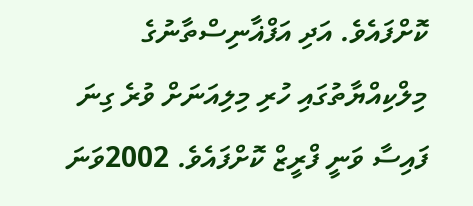ކޮށްފައެވެ. އަދި އަފްޣާނިސްތާނުގެ މިލްކިއްޔާތުގައި ހުރި މިލިއަނަށް ވުރެ ގިނަ ފައިސާ ވަނީ ފްރީޒް ކޮށްފައެވެ. 2002ވަނަ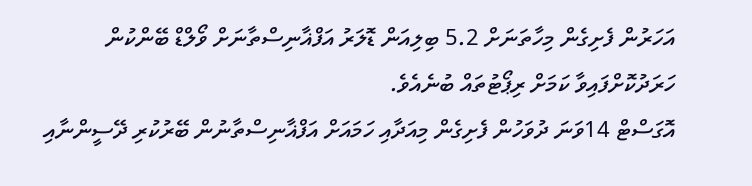އަހަރުން ފެށިގެން މިހާތަނަށް 5.2 ބިލިއަން ޑޮލަރު އަފްޣާނިސްތާނަށް ވޯލްޑް ބޭންކުން ހަރަދުކޮށްފައިވާ ކަމަށް ރިޕޯޓުތައް ބުނެއެވެ.
އޮގަސްޓް 14ވަނަ ދުވަހުން ފެށިގެން މިއަދާއި ހަމައަށް އަފްޣާނިސްތާނުން ބޭރުކުރި ދޭސީންނާއި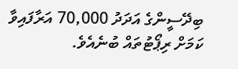ބިދޭސީންގެ އަދަދު 70,000 އަރާފައިވާ ކަމަށް ރިޕޯޓުތައް ބުނެއެވެ.